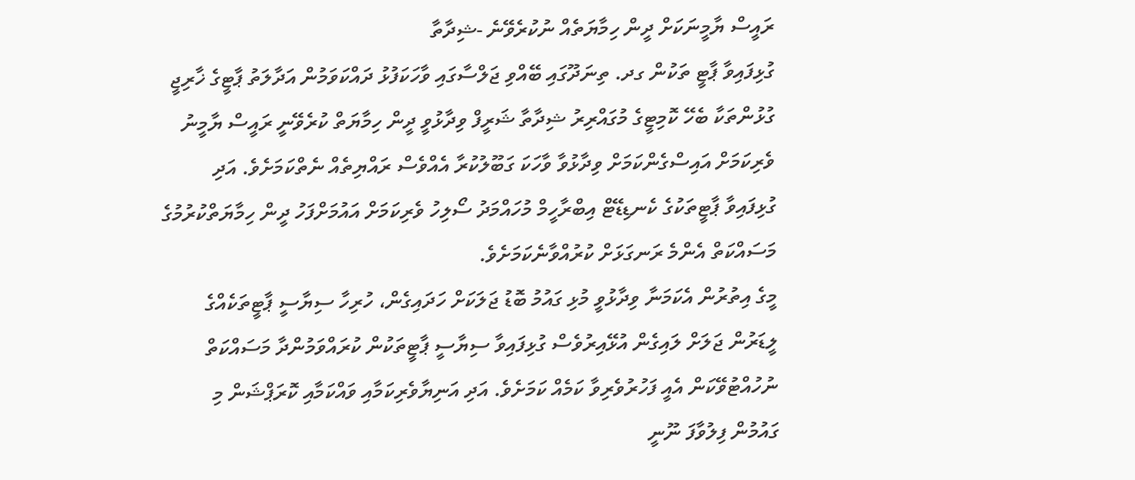ރައީސް ޔާމީނަކަށް ދީން ހިމާޔަތެއް ނުކުރެވޭނެ -ޝިދާތާ
ގުޅިފައިވާ ޕާޓީ ތަކުން ގދ. ތިނަދޫގައި ބޭއްވި ޖަލްސާގައި ވާހަކަފުޅު ދައްކަވަމުން އަދާލަތު ޕާޓީގެ ޚާރިޖީ ގުޅުންތަކާ ބެހޭ ކޮމިޓީގެ މުގައްރިރު ޝިދާތާ ޝަރީފް ވިދާޅުވީ ދީން ހިމާޔަތް ކުރެވޭނީ ރައީސް ޔާމީނު ވެރިކަމަށް އައިސްގެންކަމަށް ވިދާޅުވާ ވާހަކަ ގަބޫލުކުރާ އެއްވެސް ރައްޔިތެއް ނެތްކަމަށެވެ. އަދި ގުޅިފައިވާ ޕާޓީތަކުގެ ކެނޑިޑޭޓް އިބްރާހީމް މުހައްމަދު ސޯލިހު ވެރިކަމަށް އައުމަށްފަހު ދީން ހިމާޔަތްކުރުމުގެ މަސައްކަތް އެންމެ ރަނގަޅަށް ކުރުއްވާނެކަމަށެވެ.
މީގެ އިތުރުން އެކަމަނާ ވިދާޅުވީ މުޅި ގައުމު ބޮޑު ޖަލަކަށް ހަދައިގެން، ހުރިހާ ސިޔާސީ ޕާޓީތަކެއްގެ ލީޑަރުން ޖަލަށް ލައިގެން އުޅޭއިރުވެސް ގުޅިފައިވާ ސިޔާސީ ޕާޓީތަކުން ކުރައްވަމުންދާ މަސައްކަތް ނުހުއްޓުވޭކަން އެއީ ފަހުރުވެރިވާ ކަމެއް ކަމަށެވެ. އަދި އަނިޔާވެރިކަމާއި ވައްކަމާއި ކޮރަޕްޝަން މި ގައުމުން ފިލުވާފަ ނޫނީ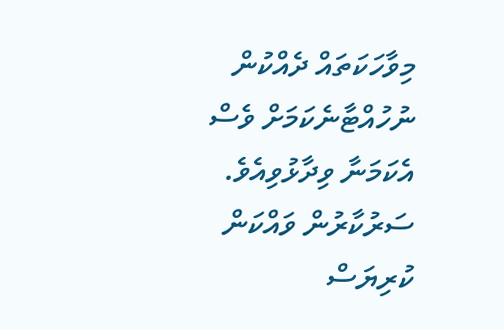މިވާހަކަތައް ދެއްކުން ނުހުއްޓާނެކަމަށް ވެސް އެކަމަނާ ވިދާޅުވިއެވެ.
ސަރުކާރުން ވައްކަން ކުރިޔަސް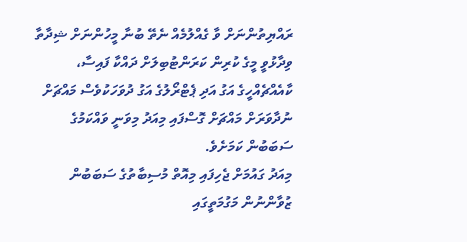ރައްޔިތުންނަށް ވާ ގެއްލުމެއް ނެތޭ ބުނާ މީހުންނަށް ޝިދާތާ ވިދާޅުވީ މީގެ ކުރިން ކަރަންޓުބިލަށް ދައްކާ ފައިސާ، ކާއެއްޗެއްހީގެ އަގު އަދި ޕެޓްރޯލުގެ އަގު ދުވަހަކުވެސް މައްޗަށް ނުދާވަރަށް މައްޗަށް ގޮސްފައި މިއަދު މިވަނީ ވައްކަމުގެ ސަބަބުން ކަމަށެވެ.
މިއަދު ގައުމަށް ޖެހިފައި މިއޮތް މުސިބާތުގެ ސަބަބުން ޒުވާންނުން މަގުމަތީގައި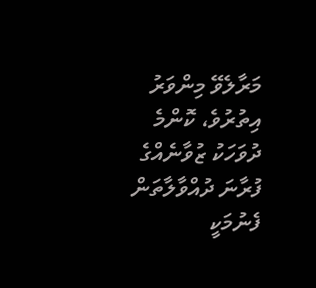މަރާލެވޭ މިންވަރު އިތުރުވެ، ކޮންމެ ދުވަހަކު ޒުވާނެއްގެ ފުރާނަ ދުއްވާލާތަން ފެނުމަކީ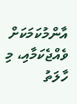އާންމުކަމަކަށް ވެއްޖެކަމާއި، މި ހާލަތު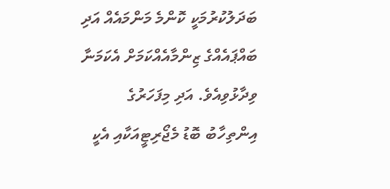ބަދަލުކުރުމަކީ ކޮންމެ މަންމައެއް އަދި ބައްޕައެއްގެ ޒިންމާއެއްކަމަށް އެކަމަނާ ވިދާޅުވިއެވެ. އަދި މިފަހަރުގެ އިންތިހާބު ބޮޑު މެޖޯރިޓީއަކާއި އެކީ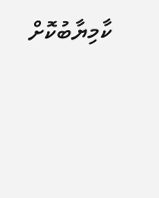ކާމިޔާބުކޮށް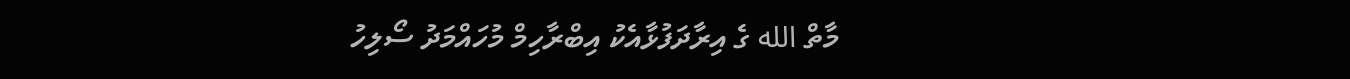މާތް الله ގެ އިރާދަފުޅާއެކު އިބްރާހިމް މުހައްމަދު ސޯލިހު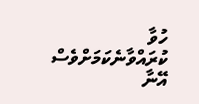ހުވާ ކުރައްވާނެކަމަށްވެސް އޭނާ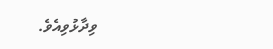ވިދާޅުވިއެވެ.